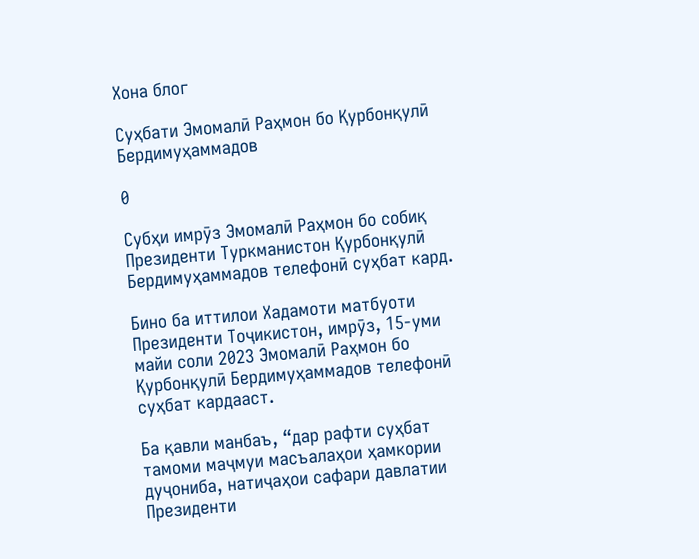Хона блог

Суҳбати Эмомалӣ Раҳмон бо Қурбонқулӣ Бердимуҳаммадов

0

Субҳи имрӯз Эмомалӣ Раҳмон бо собиқ Президенти Туркманистон Қурбонқулӣ Бердимуҳаммадов телефонӣ суҳбат кард.

Бино ба иттилои Хадамоти матбуоти Президенти Тоҷикистон, имрӯз, 15-уми майи соли 2023 Эмомалӣ Раҳмон бо Қурбонқулӣ Бердимуҳаммадов телефонӣ суҳбат кардааст.

Ба қавли манбаъ, “дар рафти суҳбат тамоми маҷмуи масъалаҳои ҳамкории дуҷониба, натиҷаҳои сафари давлатии Президенти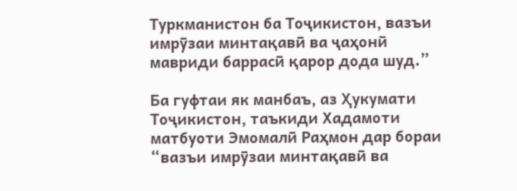Туркманистон ба Тоҷикистон, вазъи имрӯзаи минтақавӣ ва ҷаҳонӣ мавриди баррасӣ қарор дода шуд.”

Ба гуфтаи як манбаъ, аз Ҳукумати Тоҷикистон, таъкиди Хадамоти матбуоти Эмомалӣ Раҳмон дар бораи “вазъи имрӯзаи минтақавӣ ва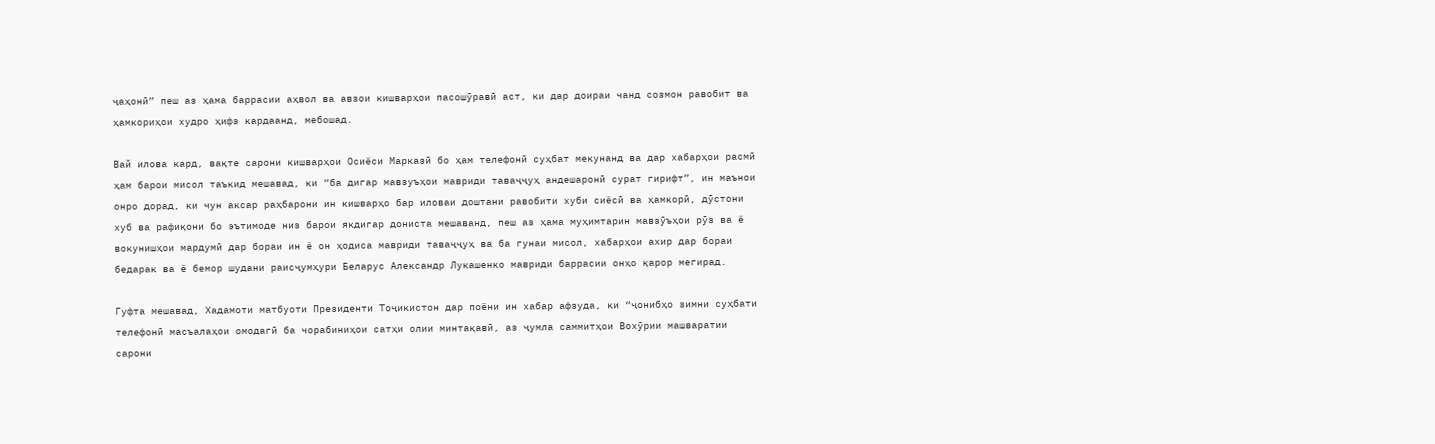ҷаҳонӣ” пеш аз ҳама баррасии аҳвол ва авзои кишварҳои пасошӯравӣ аст, ки дар доираи чанд созмон равобит ва ҳамкориҳои худро ҳифз кардаанд, мебошад.

Вай илова кард, вақте сарони кишварҳои Осиёси Марказӣ бо ҳам телефонӣ суҳбат мекунанд ва дар хабарҳои расмӣ ҳам барои мисол таъкид мешавад, ки “ба дигар мавзуъҳои мавриди таваҷҷуҳ андешаронӣ сурат гирифт”, ин маънои онро дорад, ки чун аксар раҳбарони ин кишварҳо бар иловаи доштани равобити хуби сиёсӣ ва ҳамкорӣ, дӯстони хуб ва рафиқони бо эътимоде низ барои якдигар дониста мешаванд, пеш аз ҳама муҳимтарин мавзӯъҳои рӯз ва ё вокунишҳои мардумӣ дар бораи ин ё он ҳодиса мавриди таваҷҷуҳ ва ба гунаи мисол, хабарҳои ахир дар бораи бедарак ва ё бемор шудани раисҷумҳури Беларус Александр Лукашенко мавриди баррасии онҳо қарор мегирад.

Гуфта мешавад, Хадамоти матбуоти Президенти Тоҷикистон дар поёни ин хабар афзуда, ки “ҷонибҳо зимни суҳбати телефонӣ масъалаҳои омодагӣ ба чорабиниҳои сатҳи олии минтақавӣ, аз ҷумла саммитҳои Вохӯрии машваратии сарони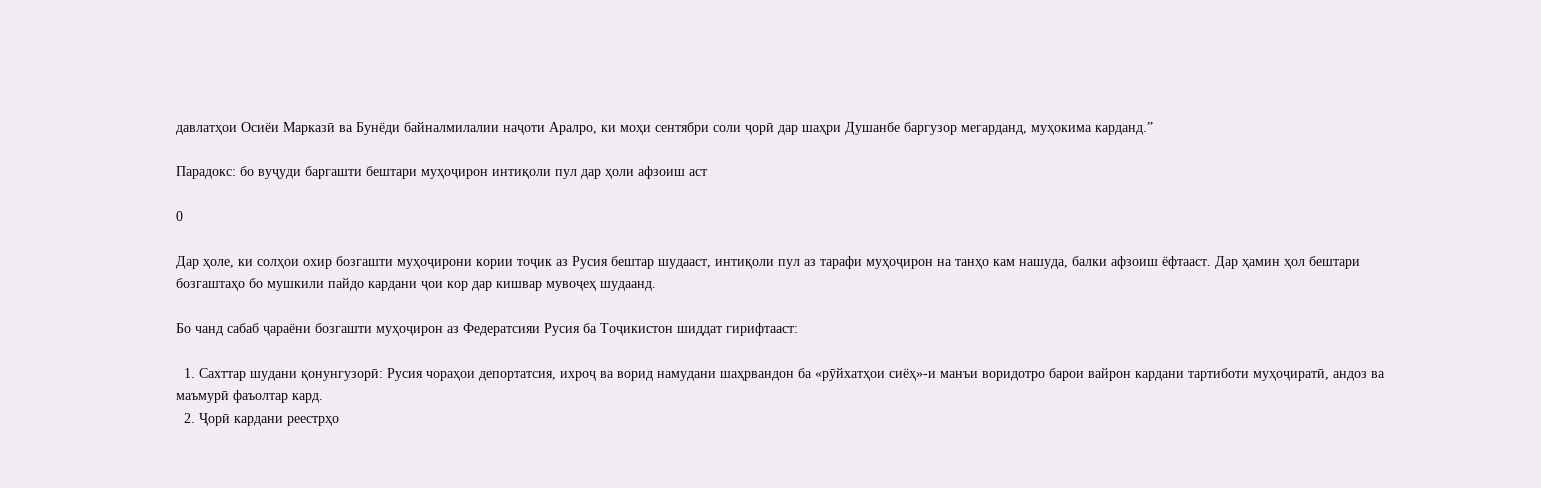давлатҳои Осиёи Марказӣ ва Бунёди байналмилалии наҷоти Аралро, ки моҳи сентябри соли ҷорӣ дар шаҳри Душанбе баргузор мегарданд, муҳокима карданд.”

Парадокс: бо вуҷуди баргашти бештари муҳоҷирон интиқоли пул дар ҳоли афзоиш аст

0

Дар ҳоле, ки солҳои охир бозгашти муҳоҷирони кории тоҷик аз Русия бештар шудааст, интиқоли пул аз тарафи муҳоҷирон на танҳо кам нашуда, балки афзоиш ёфтааст. Дар ҳамин ҳол бештари бозгаштаҳо бо мушкили пайдо кардани ҷои кор дар кишвар мувоҷеҳ шудаанд.

Бо чанд сабаб ҷараёни бозгашти муҳоҷирон аз Федератсияи Русия ба Тоҷикистон шиддат гирифтааст:

  1. Сахттар шудани қонунгузорӣ: Русия чораҳои депортатсия, ихроҷ ва ворид намудани шаҳрвандон ба «рӯйхатҳои сиёҳ»-и манъи воридотро барои вайрон кардани тартиботи муҳоҷиратӣ, андоз ва маъмурӣ фаъолтар кард.
  2. Ҷорӣ кардани реестрҳо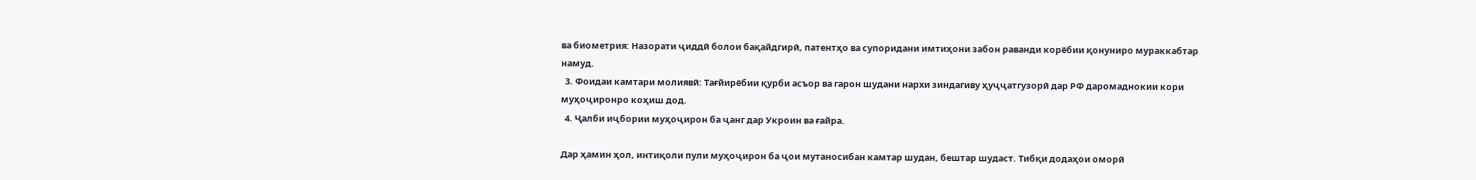ва биометрия: Назорати ҷиддӣ болои бақайдгирӣ, патентҳо ва супоридани имтиҳони забон раванди корёбии қонуниро мураккабтар намуд.
  3. Фоидаи камтари молиявӣ: Тағйирёбии қурби асъор ва гарон шудани нархи зиндагиву ҳуҷҷатгузорӣ дар РФ даромаднокии кори муҳоҷиронро коҳиш дод.
  4. Ҷалби иҷбории муҳоҷирон ба ҷанг дар Укроин ва ғайра.

Дар ҳамин ҳол, интиқоли пули муҳоҷирон ба ҷои мутаносибан камтар шудан, бештар шудаст. Тибқи додаҳои оморӣ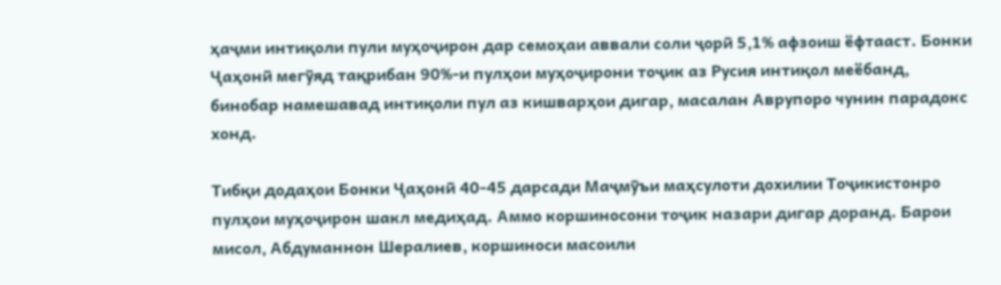ҳаҷми интиқоли пули муҳоҷирон дар семоҳаи аввали соли ҷорӣ 5,1% афзоиш ёфтааст. Бонки Ҷаҳонӣ мегӯяд тақрибан 90%-и пулҳои муҳоҷирони тоҷик аз Русия интиқол меёбанд, бинобар намешавад интиқоли пул аз кишварҳои дигар, масалан Аврупоро чунин парадокс хонд.

Тибқи додаҳои Бонки Ҷаҳонӣ 40-45 дарсади Маҷмӯъи маҳсулоти дохилии Тоҷикистонро пулҳои муҳоҷирон шакл медиҳад. Аммо коршиносони тоҷик назари дигар доранд. Барои мисол, Абдуманнон Шералиев, коршиноси масоили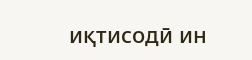иқтисодӣ ин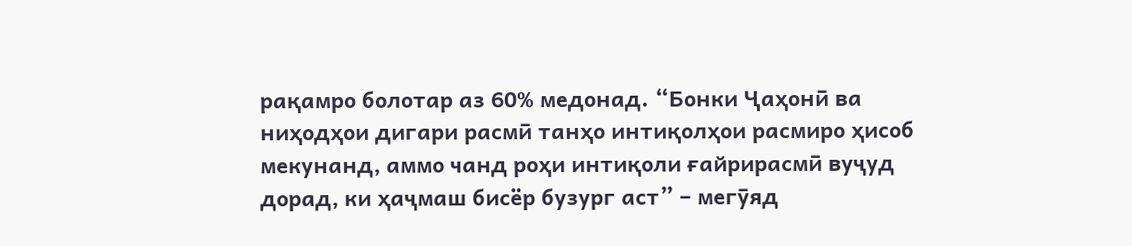рақамро болотар аз 60% медонад. “Бонки Ҷаҳонӣ ва ниҳодҳои дигари расмӣ танҳо интиқолҳои расмиро ҳисоб мекунанд, аммо чанд роҳи интиқоли ғайрирасмӣ вуҷуд дорад, ки ҳаҷмаш бисёр бузург аст” – мегӯяд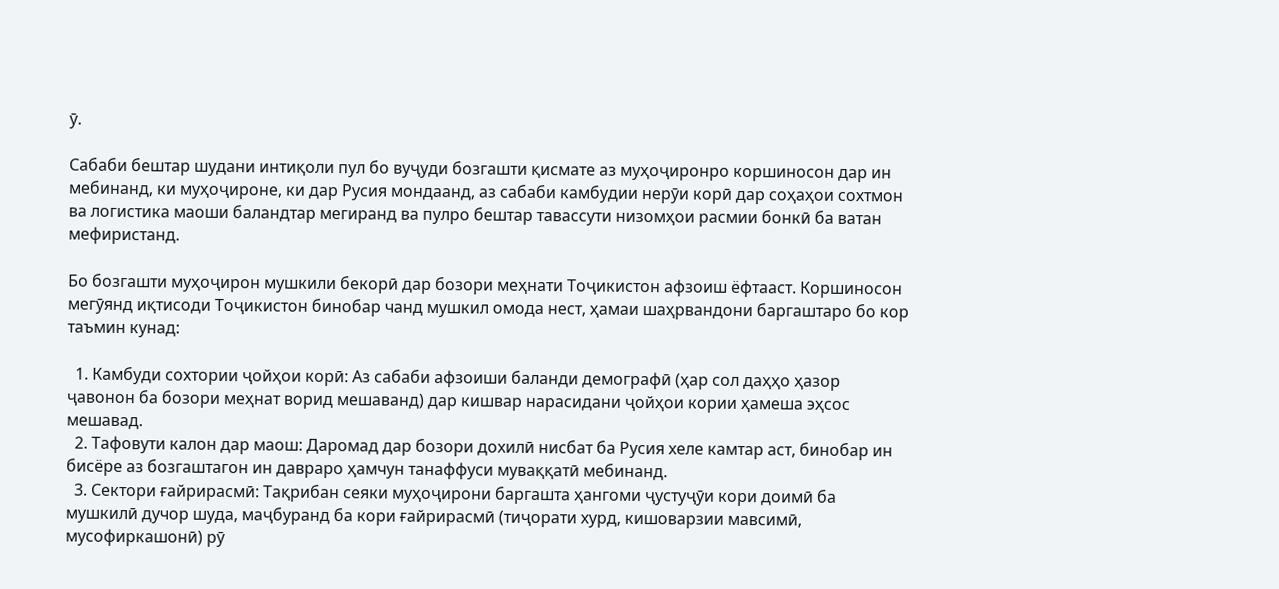ӯ.

Сабаби бештар шудани интиқоли пул бо вуҷуди бозгашти қисмате аз муҳоҷиронро коршиносон дар ин мебинанд, ки муҳоҷироне, ки дар Русия мондаанд, аз сабаби камбудии нерӯи корӣ дар соҳаҳои сохтмон ва логистика маоши баландтар мегиранд ва пулро бештар тавассути низомҳои расмии бонкӣ ба ватан мефиристанд.

Бо бозгашти муҳоҷирон мушкили бекорӣ дар бозори меҳнати Тоҷикистон афзоиш ёфтааст. Коршиносон мегӯянд иқтисоди Тоҷикистон бинобар чанд мушкил омода нест, ҳамаи шаҳрвандони баргаштаро бо кор таъмин кунад:

  1. Камбуди сохтории ҷойҳои корӣ: Аз сабаби афзоиши баланди демографӣ (ҳар сол даҳҳо ҳазор ҷавонон ба бозори меҳнат ворид мешаванд) дар кишвар нарасидани ҷойҳои кории ҳамеша эҳсос мешавад.
  2. Тафовути калон дар маош: Даромад дар бозори дохилӣ нисбат ба Русия хеле камтар аст, бинобар ин бисёре аз бозгаштагон ин давраро ҳамчун танаффуси муваққатӣ мебинанд.
  3. Сектори ғайрирасмӣ: Тақрибан сеяки муҳоҷирони баргашта ҳангоми ҷустуҷӯи кори доимӣ ба мушкилӣ дучор шуда, маҷбуранд ба кори ғайрирасмӣ (тиҷорати хурд, кишоварзии мавсимӣ, мусофиркашонӣ) рӯ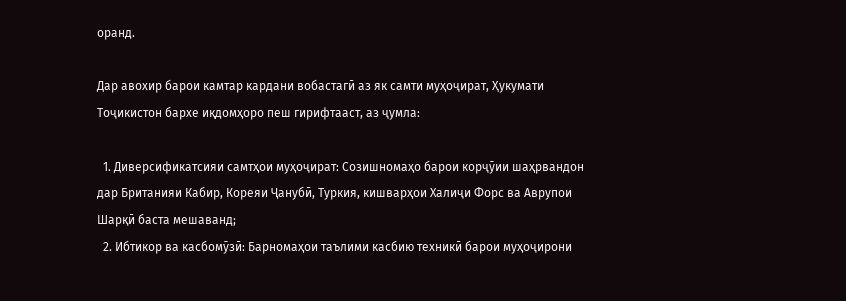оранд.

Дар авохир барои камтар кардани вобастагӣ аз як самти муҳоҷират, Ҳукумати Тоҷикистон бархе иқдомҳоро пеш гирифтааст, аз ҷумла:

  1. Диверсификатсияи самтҳои муҳоҷират: Созишномаҳо барои корҷӯии шаҳрвандон дар Британияи Кабир, Кореяи Ҷанубӣ, Туркия, кишварҳои Халиҷи Форс ва Аврупои Шарқӣ баста мешаванд;
  2. Ибтикор ва касбомӯзӣ: Барномаҳои таълими касбию техникӣ барои муҳоҷирони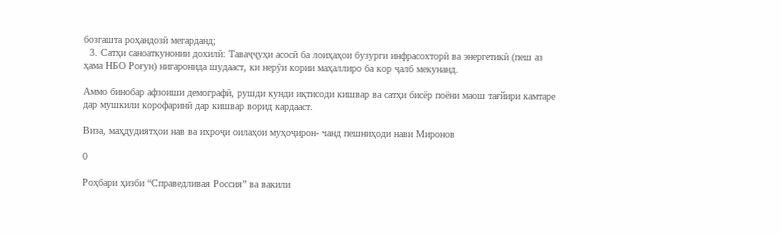бозгашта роҳандозӣ мегарданд;
  3. Сатҳи саноаткунонии дохилӣ: Таваҷҷуҳи асосӣ ба лоиҳаҳои бузурги инфрасохторӣ ва энергетикӣ (пеш аз ҳама НБО Роғун) нигаронида шудааст, ки нерӯи кории маҳаллиро ба кор ҷалб мекунанд.

Аммо бинобар афзоиши демографӣ, рушди кунди иқтисоди кишвар ва сатҳи бисёр поёни маош тағйири камтаре дар мушкили корофаринӣ дар кишвар ворид кардааст.

Виза, маҳдудиятҳои нав ва ихроҷи оилаҳои муҳоҷирон- чанд пешниҳоди нави Миронов

0

Роҳбари ҳизби “Справедливая Россия” ва вакили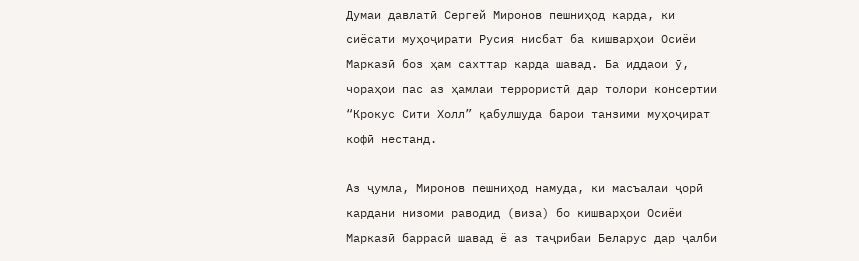Думаи давлатӣ Сергей Миронов пешниҳод карда, ки сиёсати муҳоҷирати Русия нисбат ба кишварҳои Осиёи Марказӣ боз ҳам сахттар карда шавад. Ба иддаои ӯ, чораҳои пас аз ҳамлаи террористӣ дар толори консертии “Крокус Сити Холл” қабулшуда барои танзими муҳоҷират кофӣ нестанд.

Аз ҷумла, Миронов пешниҳод намуда, ки масъалаи ҷорӣ кардани низоми раводид (виза) бо кишварҳои Осиёи Марказӣ баррасӣ шавад ё аз таҷрибаи Беларус дар ҷалби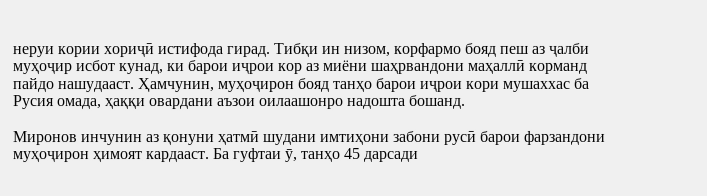неруи кории хориҷӣ истифода гирад. Тибқи ин низом, корфармо бояд пеш аз ҷалби муҳоҷир исбот кунад, ки барои иҷрои кор аз миёни шаҳрвандони маҳаллӣ корманд пайдо нашудааст. Ҳамчунин, муҳоҷирон бояд танҳо барои иҷрои кори мушаххас ба Русия омада, ҳаққи овардани аъзои оилаашонро надошта бошанд.

Миронов инчунин аз қонуни ҳатмӣ шудани имтиҳони забони русӣ барои фарзандони муҳоҷирон ҳимоят кардааст. Ба гуфтаи ӯ, танҳо 45 дарсади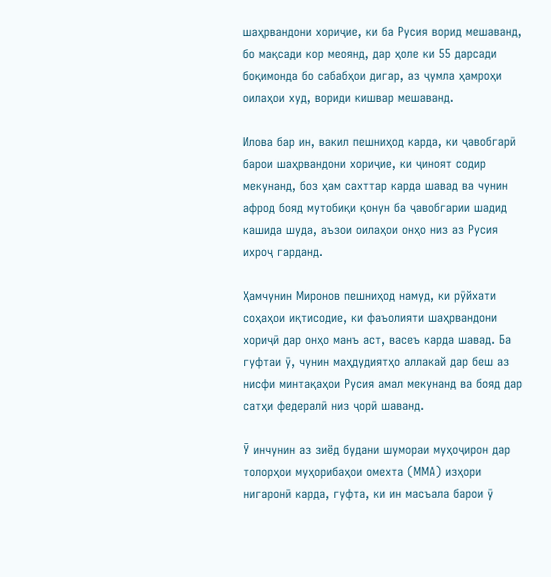шаҳрвандони хориҷие, ки ба Русия ворид мешаванд, бо мақсади кор меоянд, дар ҳоле ки 55 дарсади боқимонда бо сабабҳои дигар, аз ҷумла ҳамроҳи оилаҳои худ, вориди кишвар мешаванд.

Илова бар ин, вакил пешниҳод карда, ки ҷавобгарӣ барои шаҳрвандони хориҷие, ки ҷиноят содир мекунанд, боз ҳам сахттар карда шавад ва чунин афрод бояд мутобиқи қонун ба ҷавобгарии шадид кашида шуда, аъзои оилаҳои онҳо низ аз Русия ихроҷ гарданд.

Ҳамчунин Миронов пешниҳод намуд, ки рӯйхати соҳаҳои иқтисодие, ки фаъолияти шаҳрвандони хориҷӣ дар онҳо манъ аст, васеъ карда шавад. Ба гуфтаи ӯ, чунин маҳдудиятҳо аллакай дар беш аз нисфи минтақаҳои Русия амал мекунанд ва бояд дар сатҳи федералӣ низ ҷорӣ шаванд.

Ӯ инчунин аз зиёд будани шумораи муҳоҷирон дар толорҳои муҳорибаҳои омехта (ММА) изҳори нигаронӣ карда, гуфта, ки ин масъала барои ӯ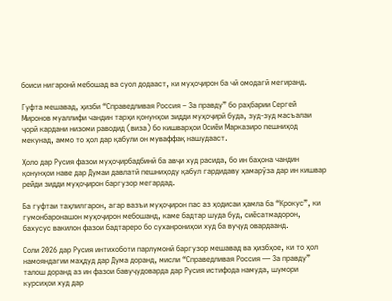боиси нигаронӣ мебошад ва суол додааст, ки муҳоҷирон ба чӣ омодагӣ мегиранд.

Гуфта мешавад, ҳизби “Справедливая Россия – За правду” бо раҳбарии Сергей Миронов муаллифи чандин тарҳи қонунҳои зидди муҳоҷирӣ буда, зуд-зуд масъалаи ҷорӣ кардани низоми раводид (виза) бо кишварҳои Осиёи Марказиро пешниҳод мекунад, аммо то ҳол дар қабули он муваффақ нашудааст.

Ҳоло дар Русия фазои муҳоҷирбадбинӣ ба авҷи худ расида, бо ин баҳона чандин қонунҳои наве дар Думаи давлатӣ пешниҳоду қабул гардидаву ҳамарӯза дар ин кишвар рейди зидди муҳоҷирон баргузор мегардад.

Ба гуфтаи таҳлилгарон, агар вазъи муҳоҷирон пас аз ҳодисаи ҳамла ба “Крокус”, ки гумонбаронашон муҳоҷирон мебошанд, каме бадтар шуда буд, сиёсатмадорон, бахусус вакилон фазои бадтареро бо суханрониҳои худ ба вуҷуд овардаанд.

Соли 2026 дар Русия интихоботи парлумонӣ баргузор мешавад ва ҳизбҳое, ки то ҳол намояндагии маҳдуд дар Дума доранд, мисли “Справедливая Россия — За правду” талош доранд аз ин фазои бавуҷудоварда дар Русия истифода намуда, шумори курсиҳои худ дар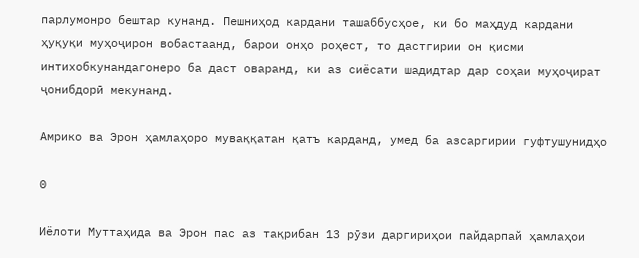парлумонро бештар кунанд. Пешниҳод кардани ташаббусҳое, ки бо маҳдуд кардани ҳуқуқи муҳоҷирон вобастаанд, барои онҳо роҳест, то дастгирии он қисми интихобкунандагонеро ба даст оваранд, ки аз сиёсати шадидтар дар соҳаи муҳоҷират ҷонибдорӣ мекунанд.

Амрико ва Эрон ҳамлаҳоро муваққатан қатъ карданд, умед ба азсаргирии гуфтушунидҳо

0

Иёлоти Муттаҳида ва Эрон пас аз тақрибан 13 рӯзи даргириҳои пайдарпай ҳамлаҳои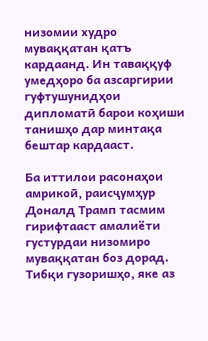низомии худро муваққатан қатъ кардаанд. Ин таваққуф умедҳоро ба азсаргирии гуфтушунидҳои дипломатӣ барои коҳиши танишҳо дар минтақа бештар кардааст.

Ба иттилои расонаҳои амрикоӣ, раисҷумҳур Доналд Трамп тасмим гирифтааст амалиёти густурдаи низомиро муваққатан боз дорад. Тибқи гузоришҳо, яке аз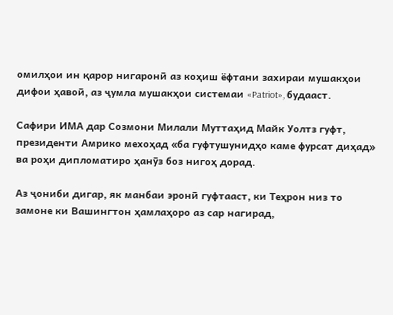омилҳои ин қарор нигаронӣ аз коҳиш ёфтани захираи мушакҳои дифои ҳавоӣ, аз ҷумла мушакҳои системаи «Patriot», будааст.

Сафири ИМА дар Созмони Милали Муттаҳид Майк Уолтз гуфт, президенти Амрико мехоҳад «ба гуфтушунидҳо каме фурсат диҳад» ва роҳи дипломатиро ҳанӯз боз нигоҳ дорад.

Аз ҷониби дигар, як манбаи эронӣ гуфтааст, ки Теҳрон низ то замоне ки Вашингтон ҳамлаҳоро аз сар нагирад,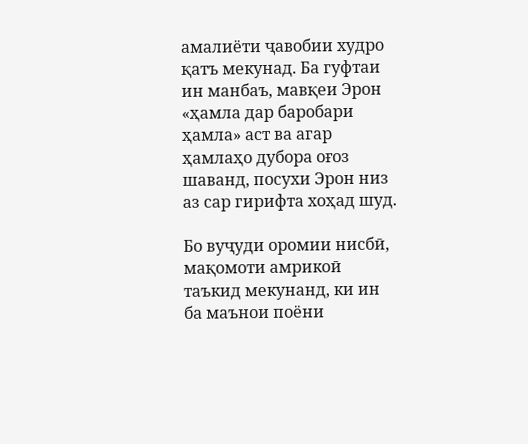амалиёти ҷавобии худро қатъ мекунад. Ба гуфтаи ин манбаъ, мавқеи Эрон «ҳамла дар баробари ҳамла» аст ва агар ҳамлаҳо дубора оғоз шаванд, посухи Эрон низ аз сар гирифта хоҳад шуд.

Бо вуҷуди оромии нисбӣ, мақомоти амрикоӣ таъкид мекунанд, ки ин ба маънои поёни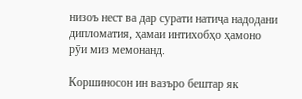низоъ нест ва дар сурати натиҷа надодани дипломатия, ҳамаи интихобҳо ҳамоно рӯи миз мемонанд.

Коршиносон ин вазъро бештар як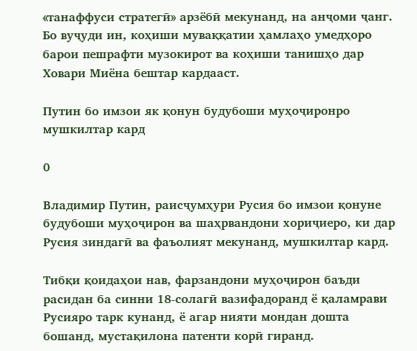«танаффуси стратегӣ» арзёбӣ мекунанд, на анҷоми ҷанг. Бо вуҷуди ин, коҳиши муваққатии ҳамлаҳо умедҳоро барои пешрафти музокирот ва коҳиши танишҳо дар Ховари Миёна бештар кардааст.

Путин бо имзои як қонун будубоши муҳоҷиронро мушкилтар кард

0

Владимир Путин, раисҷумҳури Русия бо имзои қонуне будубоши муҳоҷирон ва шаҳрвандони хориҷиеро, ки дар Русия зиндагӣ ва фаъолият мекунанд, мушкилтар кард.

Тибқи қоидаҳои нав, фарзандони муҳоҷирон баъди расидан ба синни 18-солагӣ вазифадоранд ё қаламрави Русияро тарк кунанд, ё агар нияти мондан дошта бошанд, мустақилона патенти корӣ гиранд.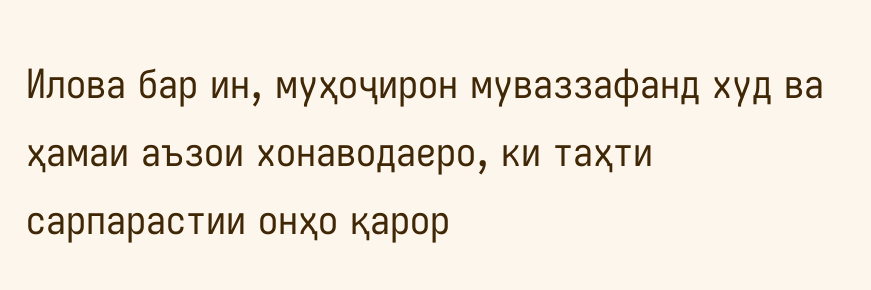Илова бар ин, муҳоҷирон муваззафанд худ ва ҳамаи аъзои хонаводаеро, ки таҳти сарпарастии онҳо қарор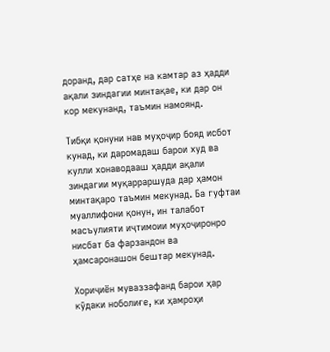доранд, дар сатҳе на камтар аз ҳадди ақали зиндагии минтақае, ки дар он кор мекунанд, таъмин намоянд.

Тибқи қонуни нав муҳоҷир бояд исбот кунад, ки даромадаш барои худ ва кулли хонаводааш ҳадди ақали зиндагии муқарраршуда дар ҳамон минтақаро таъмин мекунад. Ба гуфтаи муаллифони қонун, ин талабот масъулияти иҷтимоии муҳоҷиронро нисбат ба фарзандон ва ҳамсаронашон бештар мекунад.

Хориҷиён муваззафанд барои ҳар кӯдаки ноболиғе, ки ҳамроҳи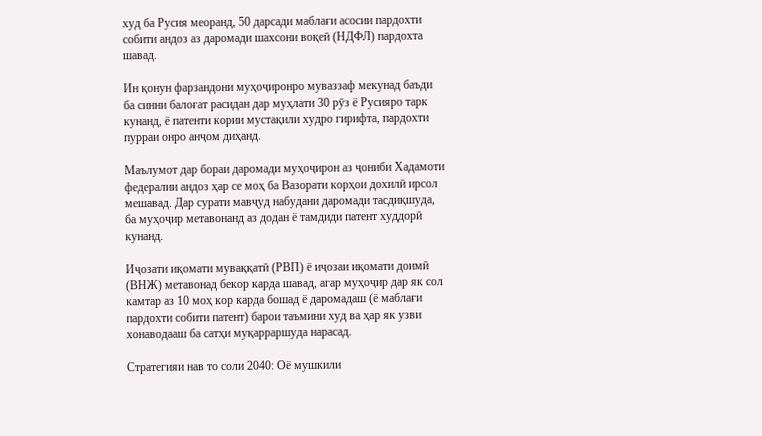худ ба Русия меоранд, 50 дарсади маблағи асосии пардохти собити андоз аз даромади шахсони воқеӣ (НДФЛ) пардохта шавад.

Ин қонун фарзандони муҳоҷиронро муваззаф мекунад баъди ба синни балоғат расидан дар муҳлати 30 рӯз ё Русияро тарк кунанд, ё патенти кории мустақили худро гирифта, пардохти пурраи онро анҷом диҳанд.

Маълумот дар бораи даромади муҳоҷирон аз ҷониби Хадамоти федералии андоз ҳар се моҳ ба Вазорати корҳои дохилӣ ирсол мешавад. Дар сурати мавҷуд набудани даромади тасдиқшуда, ба муҳоҷир метавонанд аз додан ё тамдиди патент худдорӣ кунанд.

Иҷозати иқомати муваққатӣ (РВП) ё иҷозаи иқомати доимӣ (ВНЖ) метавонад бекор карда шавад, агар муҳоҷир дар як сол камтар аз 10 моҳ кор карда бошад ё даромадаш (ё маблағи пардохти собити патент) барои таъмини худ ва ҳар як узви хонаводааш ба сатҳи муқарраршуда нарасад.

Стратегияи нав то соли 2040: Оё мушкили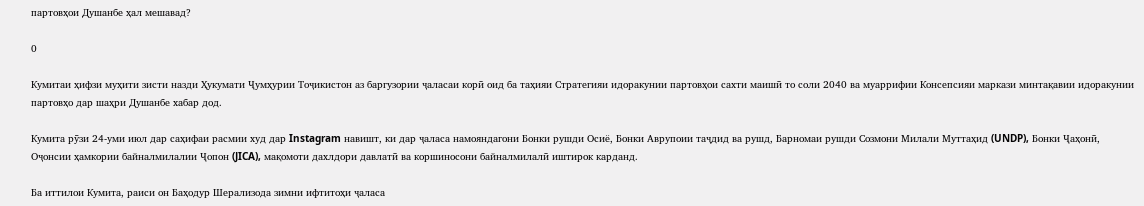партовҳои Душанбе ҳал мешавад?

0

Кумитаи ҳифзи муҳити зисти назди Ҳукумати Ҷумҳурии Тоҷикистон аз баргузории ҷаласаи корӣ оид ба таҳияи Стратегияи идоракунии партовҳои сахти маишӣ то соли 2040 ва муаррифии Консепсияи маркази минтақавии идоракунии партовҳо дар шаҳри Душанбе хабар дод.

Кумита рӯзи 24-уми июл дар саҳифаи расмии худ дар Instagram навишт, ки дар ҷаласа намояндагони Бонки рушди Осиё, Бонки Аврупоии таҷдид ва рушд, Барномаи рушди Созмони Милали Муттаҳид (UNDP), Бонки Ҷаҳонӣ, Оҷонсии ҳамкории байналмилалии Ҷопон (JICA), мақомоти дахлдори давлатӣ ва коршиносони байналмилалӣ иштирок карданд.

Ба иттилои Кумита, раиси он Баҳодур Шерализода зимни ифтитоҳи ҷаласа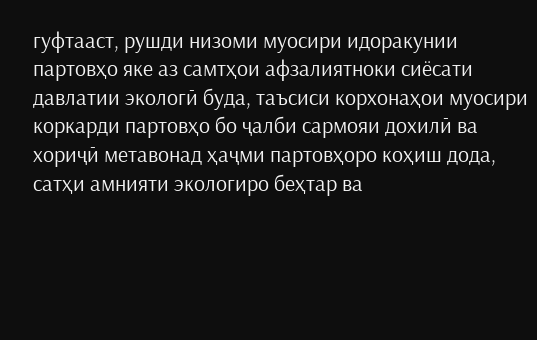гуфтааст, рушди низоми муосири идоракунии партовҳо яке аз самтҳои афзалиятноки сиёсати давлатии экологӣ буда, таъсиси корхонаҳои муосири коркарди партовҳо бо ҷалби сармояи дохилӣ ва хориҷӣ метавонад ҳаҷми партовҳоро коҳиш дода, сатҳи амнияти экологиро беҳтар ва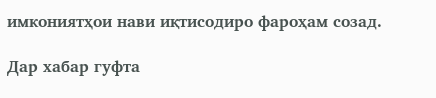имкониятҳои нави иқтисодиро фароҳам созад.

Дар хабар гуфта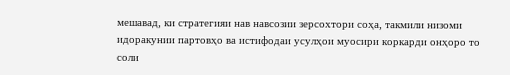мешавад, ки стратегияи нав навсозии зерсохтори соҳа, такмили низоми идоракунии партовҳо ва истифодаи усулҳои муосири коркарди онҳоро то соли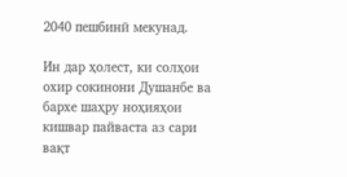2040 пешбинӣ мекунад.

Ин дар ҳолест, ки солҳои охир сокинони Душанбе ва бархе шаҳру ноҳияҳои кишвар пайваста аз сари вақт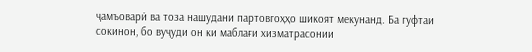ҷамъоварӣ ва тоза нашудани партовгоҳҳо шикоят мекунанд. Ба гуфтаи сокинон, бо вуҷуди он ки маблағи хизматрасонии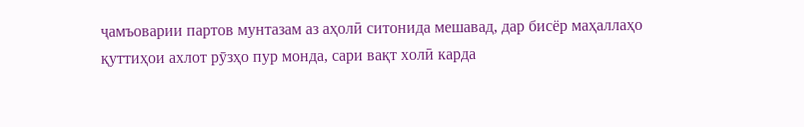ҷамъоварии партов мунтазам аз аҳолӣ ситонида мешавад, дар бисёр маҳаллаҳо қуттиҳои ахлот рӯзҳо пур монда, сари вақт холӣ карда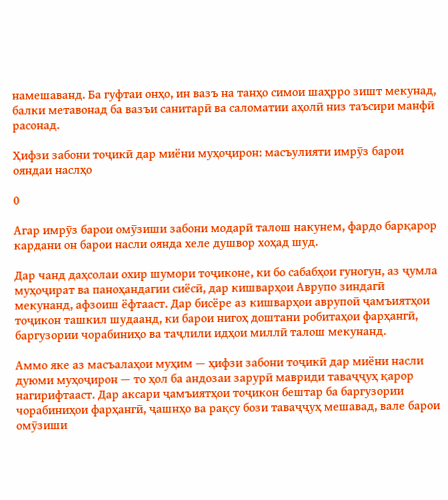намешаванд. Ба гуфтаи онҳо, ин вазъ на танҳо симои шаҳрро зишт мекунад, балки метавонад ба вазъи санитарӣ ва саломатии аҳолӣ низ таъсири манфӣ расонад.

Ҳифзи забони тоҷикӣ дар миёни муҳоҷирон: масъулияти имрӯз барои ояндаи наслҳо

0

Агар имрӯз барои омӯзиши забони модарӣ талош накунем, фардо барқарор кардани он барои насли оянда хеле душвор хоҳад шуд.

Дар чанд даҳсолаи охир шумори тоҷиконе, ки бо сабабҳои гуногун, аз ҷумла муҳоҷират ва паноҳандагии сиёсӣ, дар кишварҳои Аврупо зиндагӣ мекунанд, афзоиш ёфтааст. Дар бисёре аз кишварҳои аврупоӣ ҷамъиятҳои тоҷикон ташкил шудаанд, ки барои нигоҳ доштани робитаҳои фарҳангӣ, баргузории чорабиниҳо ва таҷлили идҳои миллӣ талош мекунанд.

Аммо яке аз масъалаҳои муҳим — ҳифзи забони тоҷикӣ дар миёни насли дуюми муҳоҷирон — то ҳол ба андозаи зарурӣ мавриди таваҷҷуҳ қарор нагирифтааст. Дар аксари ҷамъиятҳои тоҷикон бештар ба баргузории чорабиниҳои фарҳангӣ, ҷашнҳо ва рақсу бози таваҷҷуҳ мешавад, вале барои омӯзиши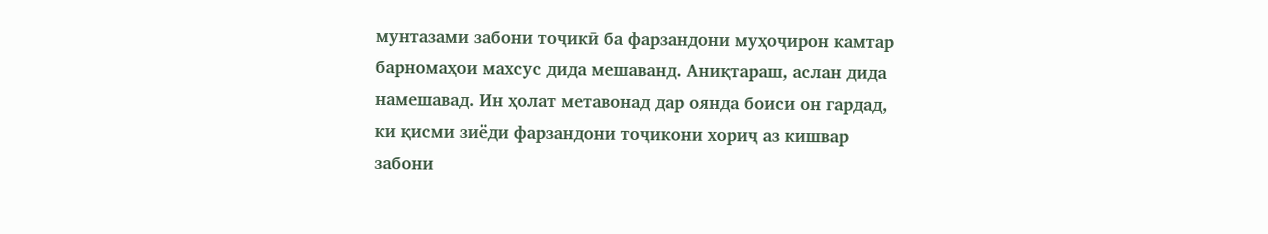мунтазами забони тоҷикӣ ба фарзандони муҳоҷирон камтар барномаҳои махсус дида мешаванд. Аниқтараш, аслан дида намешавад. Ин ҳолат метавонад дар оянда боиси он гардад, ки қисми зиёди фарзандони тоҷикони хориҷ аз кишвар забони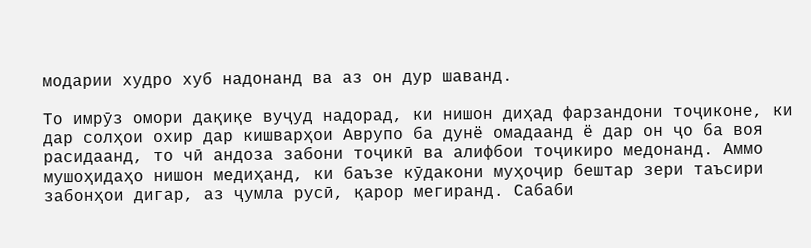модарии худро хуб надонанд ва аз он дур шаванд.

То имрӯз омори дақиқе вуҷуд надорад, ки нишон диҳад фарзандони тоҷиконе, ки дар солҳои охир дар кишварҳои Аврупо ба дунё омадаанд ё дар он ҷо ба воя расидаанд, то чӣ андоза забони тоҷикӣ ва алифбои тоҷикиро медонанд. Аммо мушоҳидаҳо нишон медиҳанд, ки баъзе кӯдакони муҳоҷир бештар зери таъсири забонҳои дигар, аз ҷумла русӣ, қарор мегиранд. Сабаби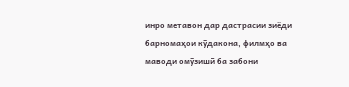инро метавон дар дастрасии зиёди барномаҳои кӯдакона, филмҳо ва маводи омӯзишӣ ба забони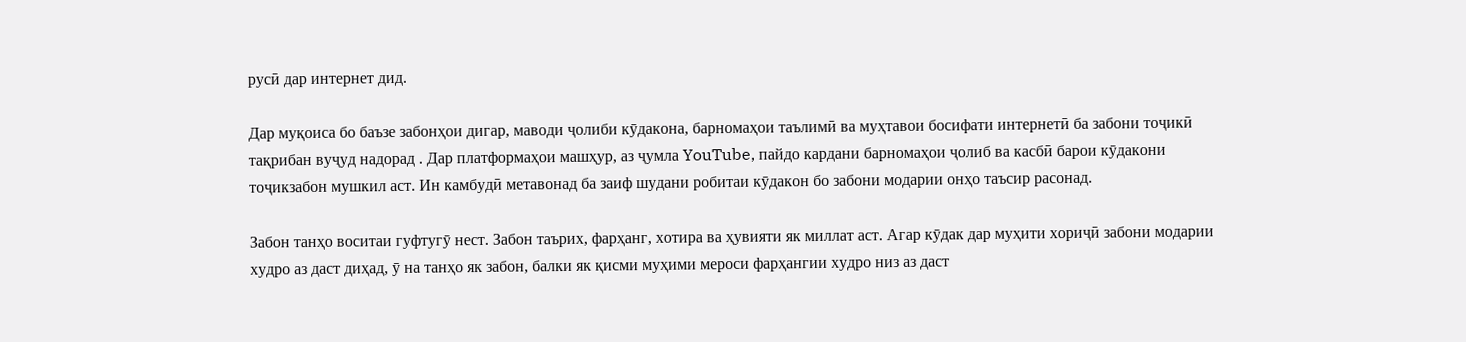русӣ дар интернет дид.

Дар муқоиса бо баъзе забонҳои дигар, маводи ҷолиби кӯдакона, барномаҳои таълимӣ ва муҳтавои босифати интернетӣ ба забони тоҷикӣ тақрибан вуҷуд надорад . Дар платформаҳои машҳур, аз ҷумла YouTube, пайдо кардани барномаҳои ҷолиб ва касбӣ барои кӯдакони тоҷикзабон мушкил аст. Ин камбудӣ метавонад ба заиф шудани робитаи кӯдакон бо забони модарии онҳо таъсир расонад.

Забон танҳо воситаи гуфтугӯ нест. Забон таърих, фарҳанг, хотира ва ҳувияти як миллат аст. Агар кӯдак дар муҳити хориҷӣ забони модарии худро аз даст диҳад, ӯ на танҳо як забон, балки як қисми муҳими мероси фарҳангии худро низ аз даст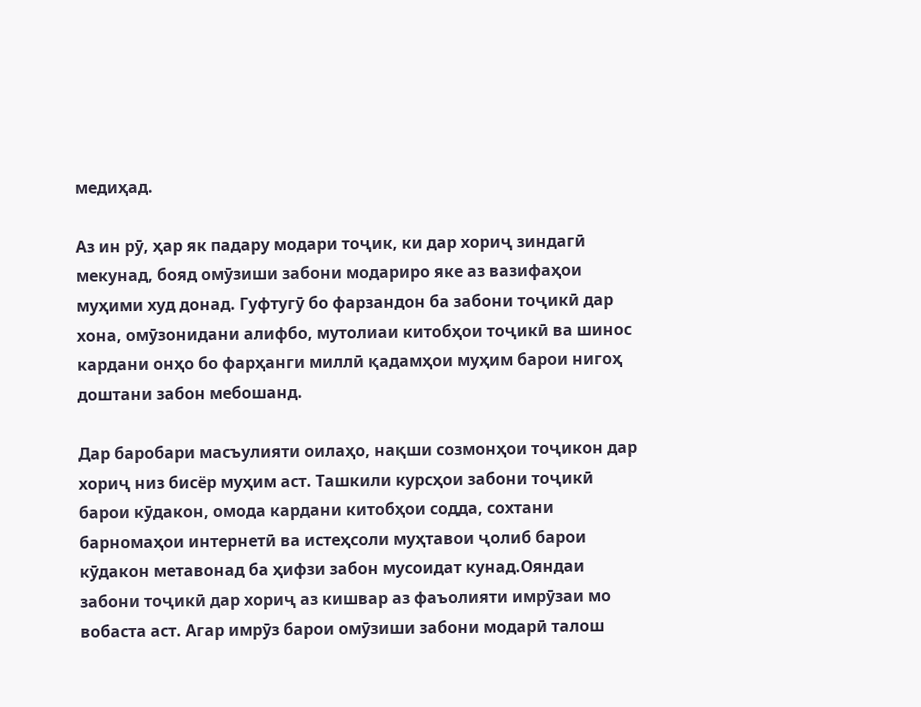медиҳад.

Аз ин рӯ, ҳар як падару модари тоҷик, ки дар хориҷ зиндагӣ мекунад, бояд омӯзиши забони модариро яке аз вазифаҳои муҳими худ донад. Гуфтугӯ бо фарзандон ба забони тоҷикӣ дар хона, омӯзонидани алифбо, мутолиаи китобҳои тоҷикӣ ва шинос кардани онҳо бо фарҳанги миллӣ қадамҳои муҳим барои нигоҳ доштани забон мебошанд.

Дар баробари масъулияти оилаҳо, нақши созмонҳои тоҷикон дар хориҷ низ бисёр муҳим аст. Ташкили курсҳои забони тоҷикӣ барои кӯдакон, омода кардани китобҳои содда, сохтани барномаҳои интернетӣ ва истеҳсоли муҳтавои ҷолиб барои кӯдакон метавонад ба ҳифзи забон мусоидат кунад.Ояндаи забони тоҷикӣ дар хориҷ аз кишвар аз фаъолияти имрӯзаи мо вобаста аст. Агар имрӯз барои омӯзиши забони модарӣ талош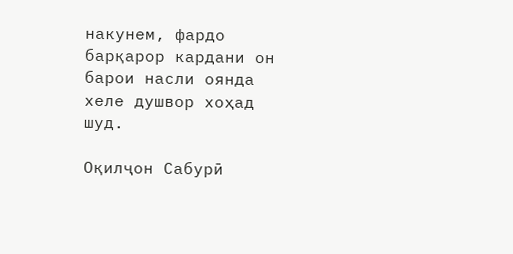накунем, фардо барқарор кардани он барои насли оянда хеле душвор хоҳад шуд.

Оқилҷон Сабурӣ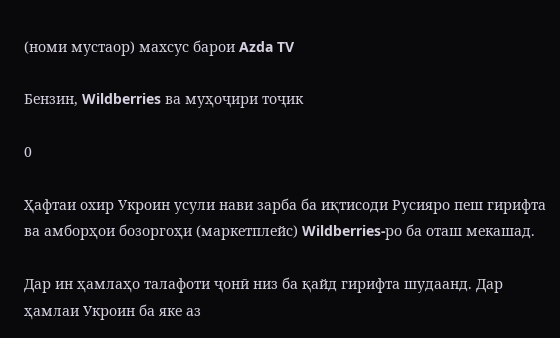(номи мустаор) махсус барои Azda TV

Бензин, Wildberries ва муҳоҷири тоҷик

0

Ҳафтаи охир Укроин усули нави зарба ба иқтисоди Русияро пеш гирифта ва амборҳои бозоргоҳи (маркетплейс) Wildberries-ро ба оташ мекашад.

Дар ин ҳамлаҳо талафоти ҷонӣ низ ба қайд гирифта шудаанд. Дар ҳамлаи Укроин ба яке аз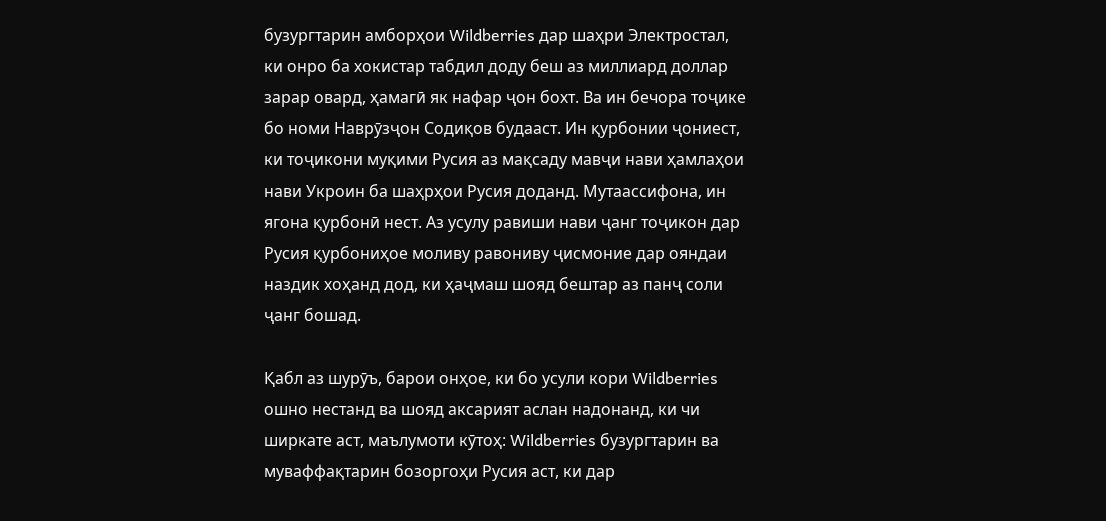бузургтарин амборҳои Wildberries дар шаҳри Электростал, ки онро ба хокистар табдил доду беш аз миллиард доллар зарар овард, ҳамагӣ як нафар ҷон бохт. Ва ин бечора тоҷике бо номи Наврӯзҷон Содиқов будааст. Ин қурбонии ҷониест, ки тоҷикони муқими Русия аз мақсаду мавҷи нави ҳамлаҳои нави Укроин ба шаҳрҳои Русия доданд. Мутаассифона, ин ягона қурбонӣ нест. Аз усулу равиши нави ҷанг тоҷикон дар Русия қурбониҳое моливу равониву ҷисмоние дар ояндаи наздик хоҳанд дод, ки ҳаҷмаш шояд бештар аз панҷ соли ҷанг бошад.

Қабл аз шурӯъ, барои онҳое, ки бо усули кори Wildberries ошно нестанд ва шояд аксарият аслан надонанд, ки чи ширкате аст, маълумоти кӯтоҳ: Wildberries бузургтарин ва муваффақтарин бозоргоҳи Русия аст, ки дар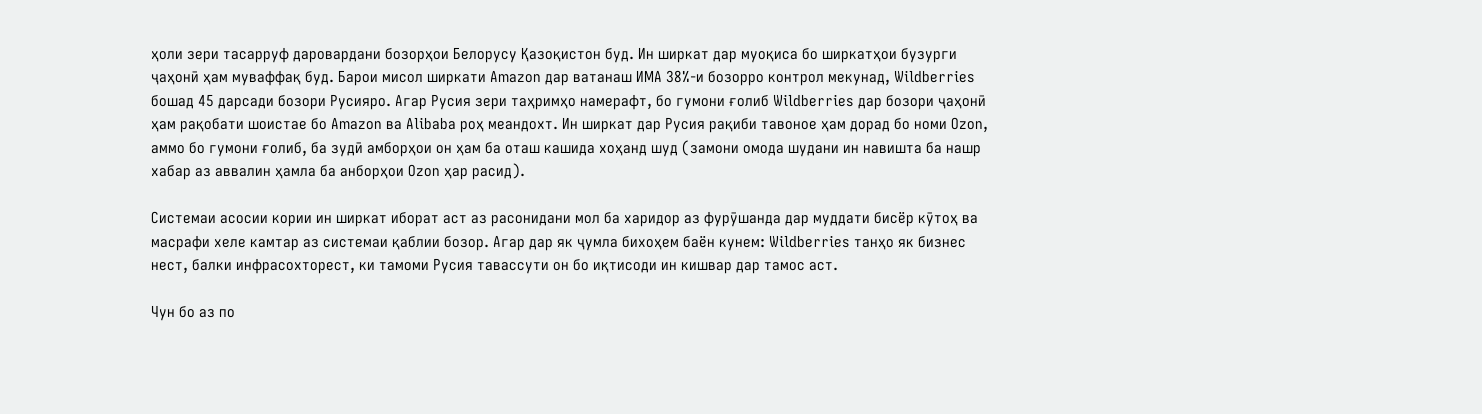ҳоли зери тасарруф даровардани бозорҳои Белорусу Қазоқистон буд. Ин ширкат дар муоқиса бо ширкатҳои бузурги ҷаҳонӣ ҳам муваффақ буд. Барои мисол ширкати Amazon дар ватанаш ИМА 38%-и бозорро контрол мекунад, Wildberries бошад 45 дарсади бозори Русияро. Агар Русия зери таҳримҳо намерафт, бо гумони ғолиб Wildberries дар бозори ҷаҳонӣ ҳам рақобати шоистае бо Amazon ва Alibaba роҳ меандохт. Ин ширкат дар Русия рақиби тавоное ҳам дорад бо номи Ozon, аммо бо гумони ғолиб, ба зудӣ амборҳои он ҳам ба оташ кашида хоҳанд шуд (замони омода шудани ин навишта ба нашр хабар аз аввалин ҳамла ба анборҳои Ozon ҳар расид).

Системаи асосии кории ин ширкат иборат аст аз расонидани мол ба харидор аз фурӯшанда дар муддати бисёр кӯтоҳ ва масрафи хеле камтар аз системаи қаблии бозор. Агар дар як ҷумла бихоҳем баён кунем: Wildberries танҳо як бизнес нест, балки инфрасохторест, ки тамоми Русия тавассути он бо иқтисоди ин кишвар дар тамос аст.

Чун бо аз по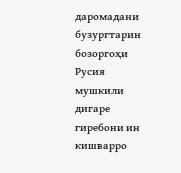даромадани бузургтарин бозоргоҳи Русия мушкили дигаре гиребони ин кишварро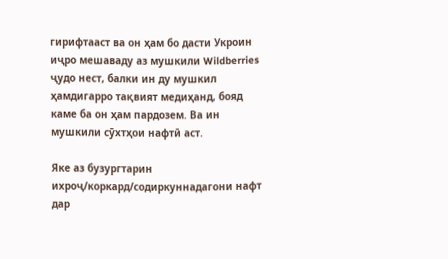гирифтааст ва он ҳам бо дасти Укроин иҷро мешаваду аз мушкили Wildberries ҷудо нест, балки ин ду мушкил ҳамдигарро тақвият медиҳанд, бояд каме ба он ҳам пардозем. Ва ин мушкили сӯхтҳои нафтӣ аст.

Яке аз бузургтарин ихроҷ/коркард/содиркуннадагони нафт дар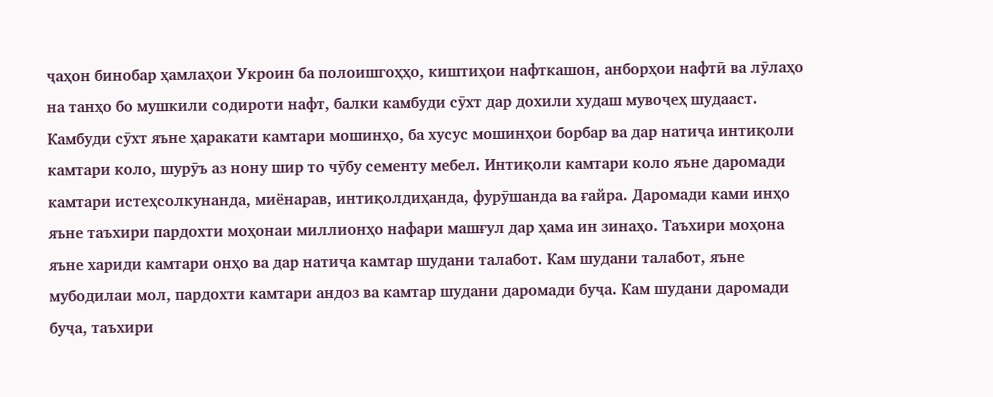ҷаҳон бинобар ҳамлаҳои Укроин ба полоишгоҳҳо, киштиҳои нафткашон, анборҳои нафтӣ ва лӯлаҳо на танҳо бо мушкили содироти нафт, балки камбуди сӯхт дар дохили худаш мувоҷеҳ шудааст. Камбуди сӯхт яъне ҳаракати камтари мошинҳо, ба хусус мошинҳои борбар ва дар натиҷа интиқоли камтари коло, шурӯъ аз нону шир то чӯбу сементу мебел. Интиқоли камтари коло яъне даромади камтари истеҳсолкунанда, миёнарав, интиқолдиҳанда, фурӯшанда ва ғайра. Даромади ками инҳо яъне таъхири пардохти моҳонаи миллионҳо нафари машғул дар ҳама ин зинаҳо. Таъхири моҳона яъне хариди камтари онҳо ва дар натиҷа камтар шудани талабот. Кам шудани талабот, яъне мубодилаи мол, пардохти камтари андоз ва камтар шудани даромади буҷа. Кам шудани даромади буҷа, таъхири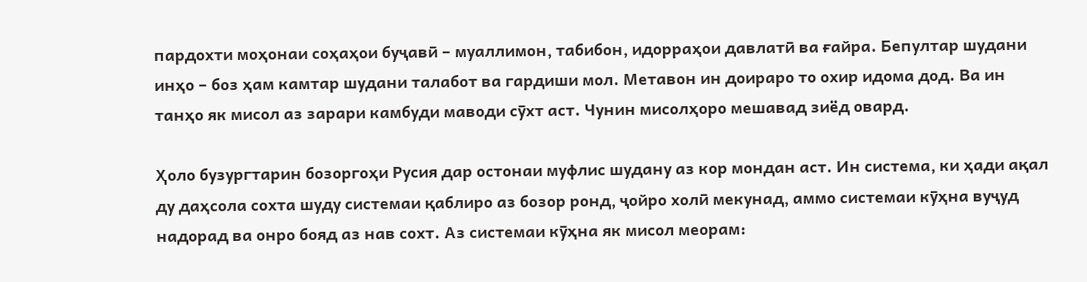пардохти моҳонаи соҳаҳои буҷавӣ – муаллимон, табибон, идорраҳои давлатӣ ва ғайра. Бепултар шудани инҳо – боз ҳам камтар шудани талабот ва гардиши мол. Метавон ин доираро то охир идома дод. Ва ин танҳо як мисол аз зарари камбуди маводи сӯхт аст. Чунин мисолҳоро мешавад зиёд овард.

Ҳоло бузургтарин бозоргоҳи Русия дар остонаи муфлис шудану аз кор мондан аст. Ин система, ки ҳади ақал ду даҳсола сохта шуду системаи қаблиро аз бозор ронд, ҷойро холӣ мекунад, аммо системаи кӯҳна вуҷуд надорад ва онро бояд аз нав сохт. Аз системаи кӯҳна як мисол меорам: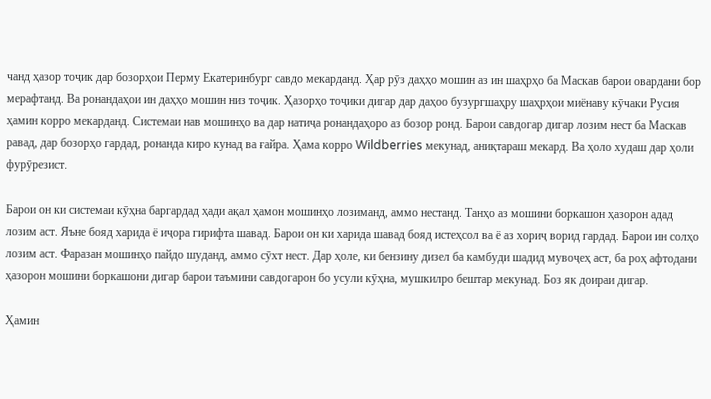чанд ҳазор тоҷик дар бозорҳои Перму Екатеринбург савдо мекарданд. Ҳар рӯз даҳҳо мошин аз ин шаҳрҳо ба Маскав барои овардани бор мерафтанд. Ва ронандаҳои ин даҳҳо мошин низ тоҷик. Ҳазорҳо тоҷики дигар дар даҳоо бузургшаҳру шаҳрҳои миёнаву кӯчаки Русия ҳамин корро мекарданд. Системаи нав мошинҳо ва дар натиҷа ронандаҳоро аз бозор ронд. Барои савдогар дигар лозим нест ба Маскав равад, дар бозорҳо гардад, ронанда киро кунад ва ғайра. Ҳама корро Wildberries мекунад, аниқтараш мекард. Ва ҳоло худаш дар ҳоли фурӯрезист.

Барои он ки системаи кӯҳна баргардад ҳади ақал ҳамон мошинҳо лозиманд, аммо нестанд. Танҳо аз мошини боркашон ҳазорон адад лозим аст. Яъне бояд харида ё иҷора гирифта шавад. Барои он ки харида шавад бояд истеҳсол ва ё аз хориҷ ворид гардад. Барои ин солҳо лозим аст. Фаразан мошинҳо пайдо шуданд, аммо сӯхт нест. Дар ҳоле, ки бензину дизел ба камбуди шадид мувоҷеҳ аст, ба роҳ афтодани ҳазорон мошини боркашони дигар барои таъмини савдогарон бо усули кӯҳна, мушкилро бештар мекунад. Боз як доираи дигар.

Ҳамин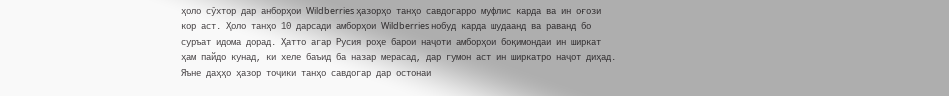ҳоло сӯхтор дар анборҳои Wildberries ҳазорҳо танҳо савдогарро муфлис карда ва ин оғози кор аст. Ҳоло танҳо 10 дарсади амборҳои Wildberries нобуд карда шудаанд ва раванд бо суръат идома дорад. Ҳатто агар Русия роҳе барои наҷоти амборҳои боқимондаи ин ширкат ҳам пайдо кунад, ки хеле баъид ба назар мерасад, дар гумон аст ин ширкатро наҷот диҳад. Яъне даҳҳо ҳазор тоҷики танҳо савдогар дар остонаи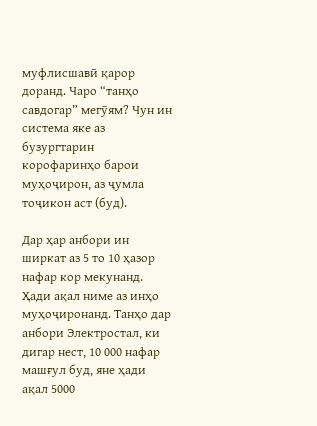муфлисшавӣ қарор доранд. Чаро “танҳо савдогар” мегӯям? Чун ин система яке аз бузургтарин корофаринҳо барои муҳоҷирон, аз ҷумла тоҷикон аст (буд).

Дар ҳар анбори ин ширкат аз 5 то 10 ҳазор нафар кор мекунанд. Ҳади ақал ниме аз инҳо муҳоҷиронанд. Танҳо дар анбори Электростал, ки дигар нест, 10 000 нафар машғул буд, яне ҳади ақал 5000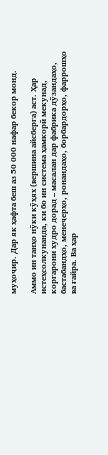муҳоҷир. Дар як ҳафта беш аз 50 000 нафар бекор монд.

Аммо ин танҳо нӯки кӯҳях (вершина айсберга) аст. Ҳар истеҳсолкунанда, ки бо ин система ҳамкорӣ мекунад, коргарони худро дорад – масалан дар фабрика дӯзандаҳо, бастабандҳо, менеҷерҳо, ронандаҳо, борбардорҳо, фаррошҳо ва ғайра. Ва ҳар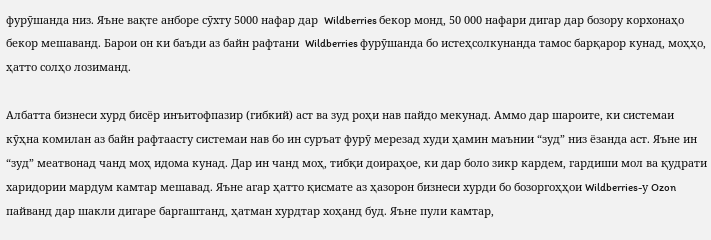фурӯшанда низ. Яъне вақте анборе сӯхту 5000 нафар дар  Wildberries бекор монд, 50 000 нафари дигар дар бозору корхонаҳо бекор мешаванд. Барои он ки баъди аз байн рафтани  Wildberries фурӯшанда бо истеҳсолкунанда тамос барқарор кунад, моҳҳо, ҳатто солҳо лозиманд.

Албатта бизнеси хурд бисёр инъитофпазир (гибкий) аст ва зуд роҳи нав пайдо мекунад. Аммо дар шароите, ки системаи кӯҳна комилан аз байн рафтаасту системаи нав бо ин суръат фурӯ мерезад худи ҳамин маънии “зуд” низ ёзанда аст. Яъне ин “зуд” меатвонад чанд моҳ идома кунад. Дар ин чанд моҳ, тибқи доираҳое, ки дар боло зикр кардем, гардиши мол ва қудрати харидории мардум камтар мешавад. Яъне агар ҳатто қисмате аз ҳазорон бизнеси хурди бо бозоргоҳҳои Wildberries-у Ozon пайванд дар шакли дигаре баргаштанд, ҳатман хурдтар хоҳанд буд. Яъне пули камтар,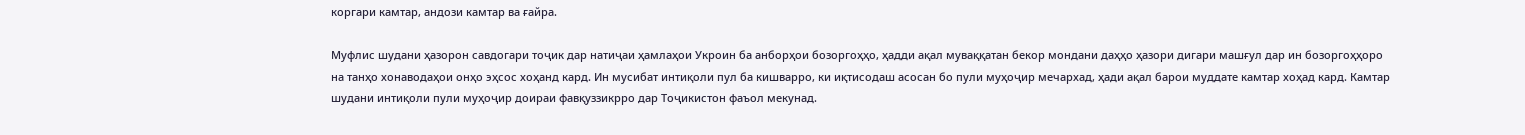коргари камтар, андози камтар ва ғайра.

Муфлис шудани ҳазорон савдогари тоҷик дар натиҷаи ҳамлаҳои Укроин ба анборҳои бозоргоҳҳо, ҳадди ақал муваққатан бекор мондани даҳҳо ҳазори дигари машғул дар ин бозоргоҳҳоро на танҳо хонаводаҳои онҳо эҳсос хоҳанд кард. Ин мусибат интиқоли пул ба кишварро, ки иқтисодаш асосан бо пули муҳоҷир мечархад, ҳади ақал барои муддате камтар хоҳад кард. Камтар шудани интиқоли пули муҳоҷир доираи фавқуззикрро дар Тоҷикистон фаъол мекунад.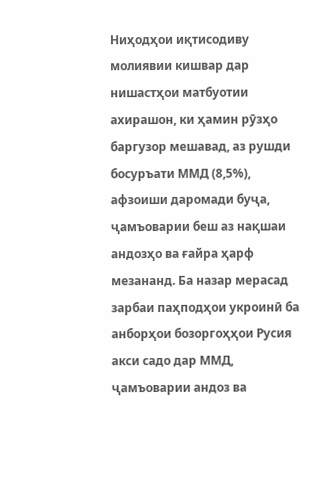Ниҳодҳои иқтисодиву молиявии кишвар дар нишастҳои матбуотии ахирашон, ки ҳамин рӯзҳо баргузор мешавад, аз рушди босуръати ММД (8,5%), афзоиши даромади буҷа, ҷамъоварии беш аз нақшаи андозҳо ва ғайра ҳарф мезананд. Ба назар мерасад зарбаи паҳподҳои укроинӣ ба анборҳои бозоргоҳҳои Русия акси садо дар ММД, ҷамъоварии андоз ва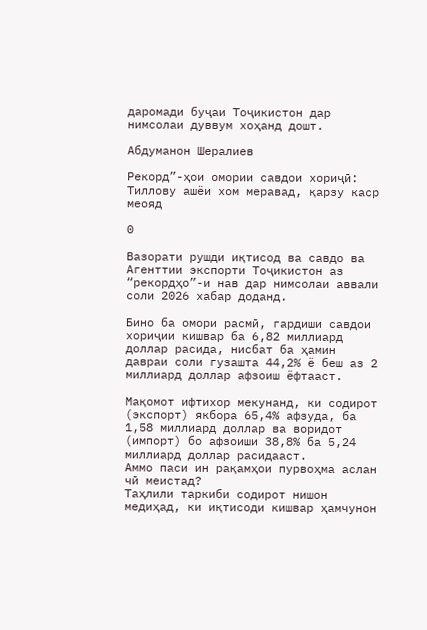даромади буҷаи Тоҷикистон дар нимсолаи дуввум хоҳанд дошт.

Абдуманон Шералиев

Рекорд”-ҳои омории савдои хориҷӣ: Тиллову ашёи хом меравад, қарзу каср меояд

0

Вазорати рушди иқтисод ва савдо ва Агенттии экспорти Тоҷикистон аз “рекордҳо”-и нав дар нимсолаи аввали соли 2026 хабар доданд.

Бино ба омори расмӣ, гардиши савдои хориҷии кишвар ба 6,82 миллиард доллар расида, нисбат ба ҳамин давраи соли гузашта 44,2% ё беш аз 2 миллиард доллар афзоиш ёфтааст.

Мақомот ифтихор мекунанд, ки содирот (экспорт) якбора 65,4% афзуда, ба 1,58 миллиард доллар ва воридот (импорт) бо афзоиши 38,8% ба 5,24 миллиард доллар расидааст.
Аммо паси ин рақамҳои пурвоҳма аслан чӣ меистад?
Таҳлили таркиби содирот нишон медиҳад, ки иқтисоди кишвар ҳамчунон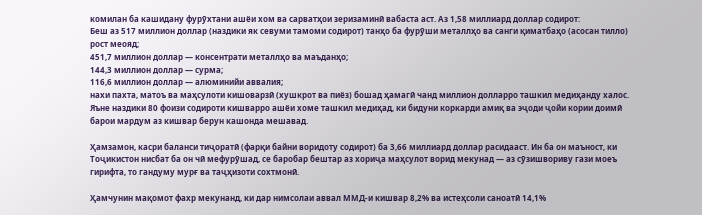комилан ба кашидану фурӯхтани ашёи хом ва сарватҳои зеризаминӣ вабаста аст. Аз 1,58 миллиард доллар содирот:
Беш аз 517 миллион доллар (наздики як севуми тамоми содирот) танҳо ба фурӯши металлҳо ва санги қиматбаҳо (асосан тилло) рост меояд;
451,7 миллион доллар — консентрати металлҳо ва маъданҳо;
144,3 миллион доллар — сурма;
116,6 миллион доллар — алюминийи аввалия;
нахи пахта, матоъ ва маҳсулоти кишоварзӣ (хушкрот ва пиёз) бошад ҳамагӣ чанд миллион долларро ташкил медиҳанду халос.
Яъне наздики 80 фоизи содироти кишварро ашёи хоме ташкил медиҳад, ки бидуни коркарди амиқ ва эҷоди ҷойи кории доимӣ барои мардум аз кишвар берун кашонда мешавад.

Ҳамзамон, касри баланси тиҷоратӣ (фарқи байни воридоту содирот) ба 3,66 миллиард доллар расидааст. Ин ба он маъност, ки Тоҷикистон нисбат ба он чӣ мефурӯшад, се баробар бештар аз хориҷа маҳсулот ворид мекунад — аз сӯзишвориву гази моеъ гирифта, то гандуму мурғ ва таҷҳизоти сохтмонӣ.

Ҳамчунин мақомот фахр мекунанд, ки дар нимсолаи аввал ММД-и кишвар 8,2% ва истеҳсоли саноатӣ 14,1%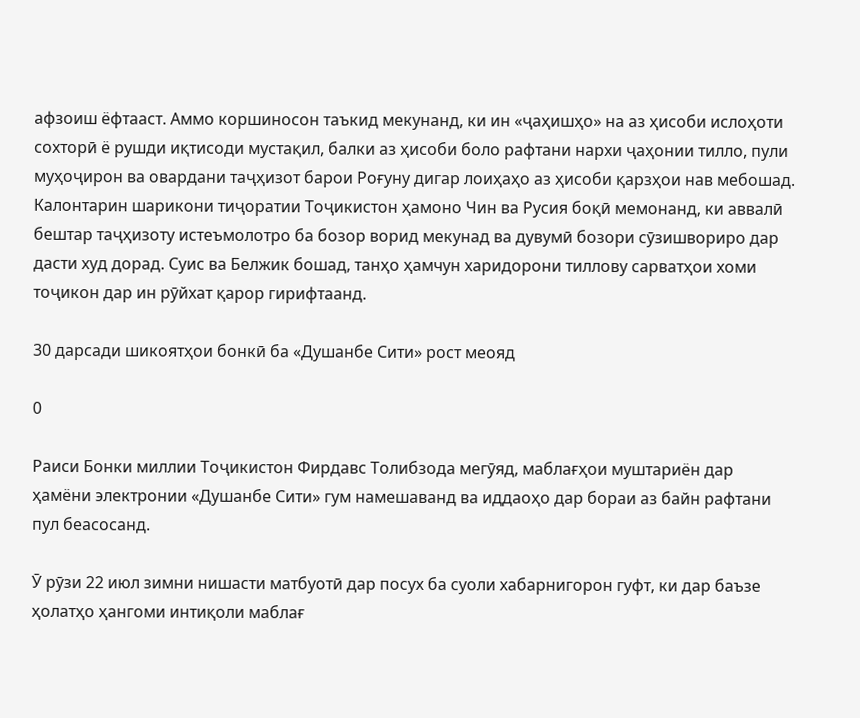афзоиш ёфтааст. Аммо коршиносон таъкид мекунанд, ки ин «ҷаҳишҳо» на аз ҳисоби ислоҳоти сохторӣ ё рушди иқтисоди мустақил, балки аз ҳисоби боло рафтани нархи ҷаҳонии тилло, пули муҳоҷирон ва овардани таҷҳизот барои Роғуну дигар лоиҳаҳо аз ҳисоби қарзҳои нав мебошад.
Калонтарин шарикони тиҷоратии Тоҷикистон ҳамоно Чин ва Русия боқӣ мемонанд, ки аввалӣ бештар таҷҳизоту истеъмолотро ба бозор ворид мекунад ва дувумӣ бозори сӯзишвориро дар дасти худ дорад. Суис ва Белжик бошад, танҳо ҳамчун харидорони тиллову сарватҳои хоми тоҷикон дар ин рӯйхат қарор гирифтаанд.

30 дарсади шикоятҳои бонкӣ ба «Душанбе Сити» рост меояд

0

Раиси Бонки миллии Тоҷикистон Фирдавс Толибзода мегӯяд, маблағҳои муштариён дар ҳамёни электронии «Душанбе Сити» гум намешаванд ва иддаоҳо дар бораи аз байн рафтани пул беасосанд.

Ӯ рӯзи 22 июл зимни нишасти матбуотӣ дар посух ба суоли хабарнигорон гуфт, ки дар баъзе ҳолатҳо ҳангоми интиқоли маблағ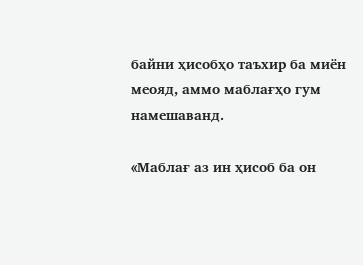байни ҳисобҳо таъхир ба миён меояд, аммо маблағҳо гум намешаванд.

«Маблағ аз ин ҳисоб ба он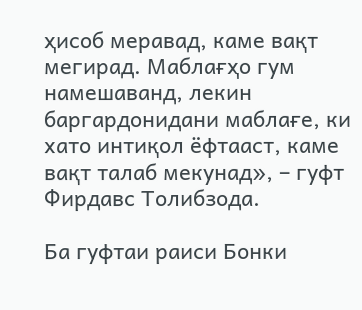ҳисоб меравад, каме вақт мегирад. Маблағҳо гум намешаванд, лекин баргардонидани маблағе, ки хато интиқол ёфтааст, каме вақт талаб мекунад», – гуфт Фирдавс Толибзода.

Ба гуфтаи раиси Бонки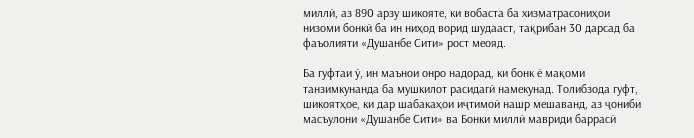миллӣ, аз 890 арзу шикояте, ки вобаста ба хизматрасониҳои низоми бонкӣ ба ин ниҳод ворид шудааст, тақрибан 30 дарсад ба фаъолияти «Душанбе Сити» рост меояд.

Ба гуфтаи ӯ, ин маънои онро надорад, ки бонк ё мақоми танзимкунанда ба мушкилот расидагӣ намекунад. Толибзода гуфт, шикоятҳое, ки дар шабакаҳои иҷтимоӣ нашр мешаванд, аз ҷониби масъулони «Душанбе Сити» ва Бонки миллӣ мавриди баррасӣ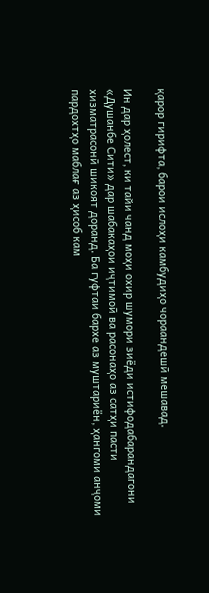қарор гирифта, барои ислоҳи камбудиҳо чораандешӣ мешавад.

Ин дар ҳолест, ки тайи чанд моҳи охир шумори зиёди истифодабарандагони «Душанбе Сити» дар шабакаҳои иҷтимоӣ ва расонаҳо аз сатҳи пасти хизматрасонӣ шикоят доранд. Ба гуфтаи бархе аз муштариён, ҳангоми анҷоми пардохтҳо маблағ аз ҳисоб кам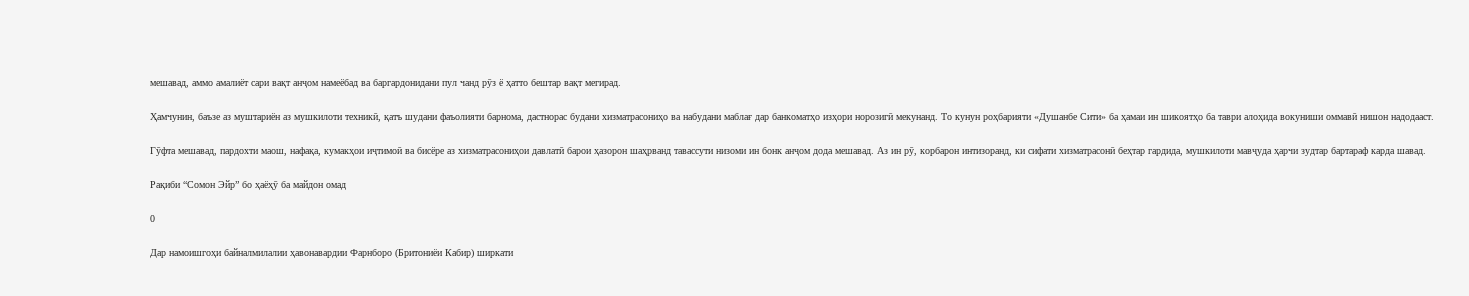мешавад, аммо амалиёт сари вақт анҷом намеёбад ва баргардонидани пул чанд рӯз ё ҳатто бештар вақт мегирад.

Ҳамчунин, баъзе аз муштариён аз мушкилоти техникӣ, қатъ шудани фаъолияти барнома, дастнорас будани хизматрасониҳо ва набудани маблағ дар банкоматҳо изҳори норозигӣ мекунанд. То кунун роҳбарияти «Душанбе Сити» ба ҳамаи ин шикоятҳо ба таври алоҳида вокуниши оммавӣ нишон надодааст.

Гӯфта мешавад, пардохти маош, нафақа, кумакҳои иҷтимоӣ ва бисёре аз хизматрасониҳои давлатӣ барои ҳазорон шаҳрванд тавассути низоми ин бонк анҷом дода мешавад. Аз ин рӯ, корбарон интизоранд, ки сифати хизматрасонӣ беҳтар гардида, мушкилоти мавҷуда ҳарчи зудтар бартараф карда шавад.

Рақиби “Сомон Эйр” бо ҳаёҳӯ ба майдон омад

0

Дар намоишгоҳи байналмилалии ҳавонавардии Фарнборо (Бритониёи Кабир) ширкати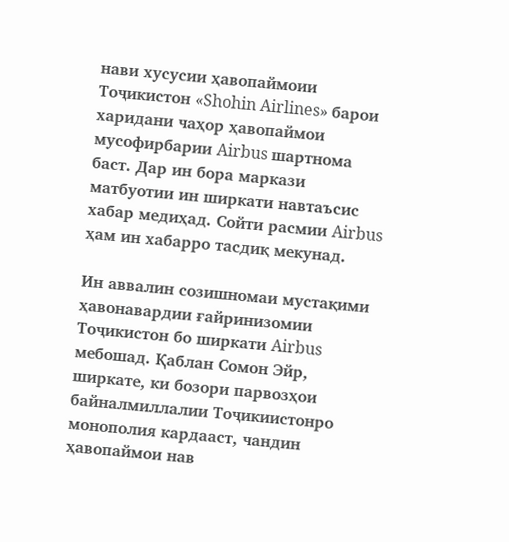нави хусусии ҳавопаймоии Тоҷикистон «Shohin Airlines» барои харидани чаҳор ҳавопаймои мусофирбарии Airbus шартнома баст. Дар ин бора маркази матбуотии ин ширкати навтаъсис хабар медиҳад. Сойти расмии Airbus ҳам ин хабарро тасдиқ мекунад.

Ин аввалин созишномаи мустақими ҳавонавардии ғайринизомии Тоҷикистон бо ширкати Airbus мебошад. Қаблан Сомон Эйр, ширкате, ки бозори парвозҳои байналмиллалии Тоҷикиистонро монополия кардааст, чандин ҳавопаймои нав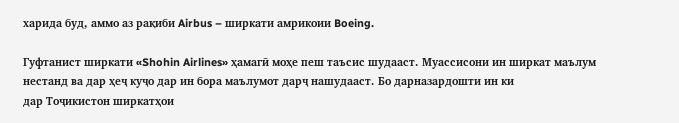харида буд, аммо аз рақиби Airbus – ширкати амрикоии Boeing.

Гуфтанист ширкати «Shohin Airlines» ҳамагӣ моҳе пеш таъсис шудааст. Муассисони ин ширкат маълум нестанд ва дар ҳеҷ куҷо дар ин бора маълумот дарҷ нашудааст. Бо дарназардошти ин ки
дар Тоҷикистон ширкатҳои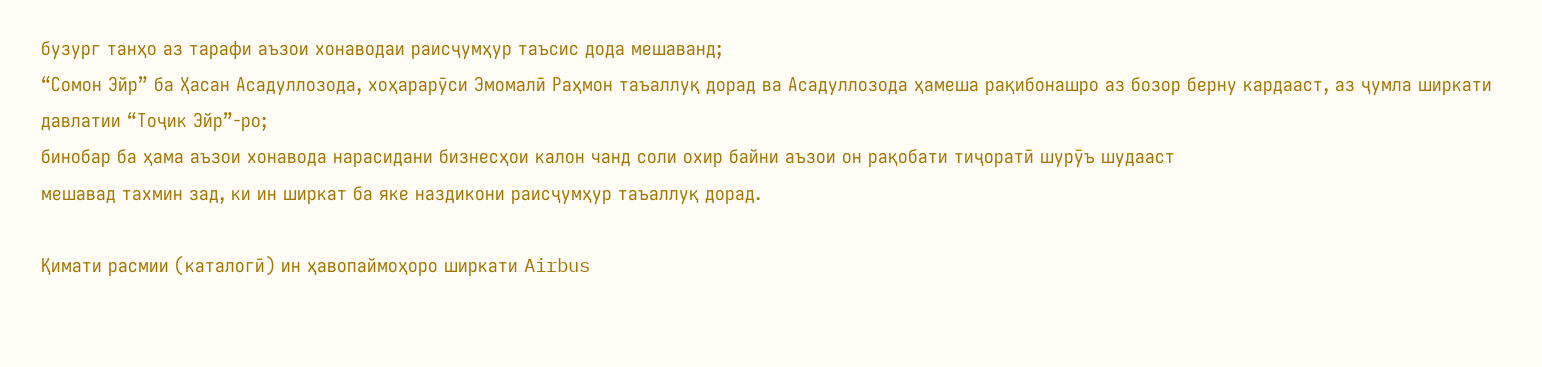бузург танҳо аз тарафи аъзои хонаводаи раисҷумҳур таъсис дода мешаванд;
“Сомон Эйр” ба Ҳасан Асадуллозода, хоҳарарӯси Эмомалӣ Раҳмон таъаллуқ дорад ва Асадуллозода ҳамеша рақибонашро аз бозор берну кардааст, аз ҷумла ширкати давлатии “Тоҷик Эйр”-ро;
бинобар ба ҳама аъзои хонавода нарасидани бизнесҳои калон чанд соли охир байни аъзои он рақобати тиҷоратӣ шурӯъ шудааст
мешавад тахмин зад, ки ин ширкат ба яке наздикони раисҷумҳур таъаллуқ дорад.

Қимати расмии (каталогӣ) ин ҳавопаймоҳоро ширкати Airbus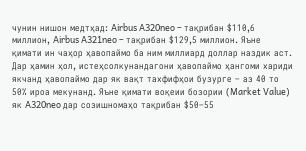чунин нишон медтҳад: Airbus A320neo – тақрибан $110,6 миллион, Airbus A321neo – тақрибан $129,5 миллион. Яъне қимати ин чаҳор ҳавопаймо ба ним миллиард доллар наздик аст.
Дар ҳамин ҳол, истеҳсолкунандагони ҳавопаймо ҳангоми хариди якчанд ҳавопаймо дар як вақт тахфифҳои бузурге – аз 40 то 50% ироа мекунанд. Яъне қимати воқеии бозории (Market Value) як A320neo дар созишномаҳо тақрибан $50–55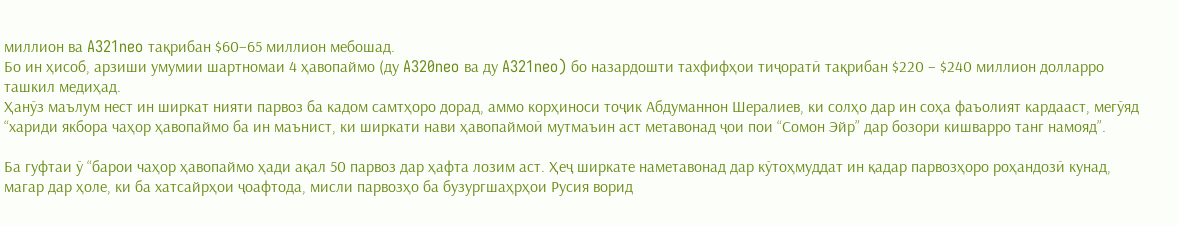миллион ва A321neo тақрибан $60–65 миллион мебошад.
Бо ин ҳисоб, арзиши умумии шартномаи 4 ҳавопаймо (ду A320neo ва ду A321neo) бо назардошти тахфифҳои тиҷоратӣ тақрибан $220 – $240 миллион долларро ташкил медиҳад.
Ҳанӯз маълум нест ин ширкат нияти парвоз ба кадом самтҳоро дорад, аммо корҳиноси тоҷик Абдуманнон Шералиев, ки солҳо дар ин соҳа фаъолият кардааст, мегӯяд “хариди якбора чаҳор ҳавопаймо ба ин маънист, ки ширкати нави ҳавопаймоӣ мутмаъин аст метавонад ҷои пои “Сомон Эйр” дар бозори кишварро танг намояд”.

Ба гуфтаи ӯ “барои чаҳор ҳавопаймо ҳади ақал 50 парвоз дар ҳафта лозим аст. Ҳеҷ ширкате наметавонад дар кӯтоҳмуддат ин қадар парвозҳоро роҳандозӣ кунад, магар дар ҳоле, ки ба хатсайрҳои ҷоафтода, мисли парвозҳо ба бузургшаҳрҳои Русия ворид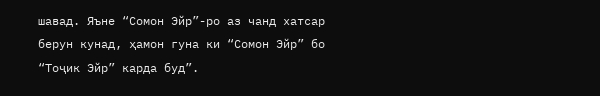шавад. Яъне “Сомон Эйр”-ро аз чанд хатсар берун кунад, ҳамон гуна ки “Сомон Эйр” бо “Тоҷик Эйр” карда буд”.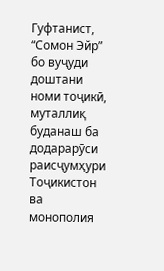Гуфтанист, “Сомон Эйр” бо вуҷуди доштани номи тоҷикӣ, муталлиқ буданаш ба додарарӯси раисҷумҳури Тоҷикистон ва монополия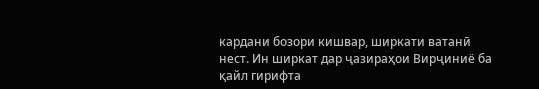кардани бозори кишвар, ширкати ватанӣ нест. Ин ширкат дар ҷазираҳои Вирҷиниё ба қайл гирифта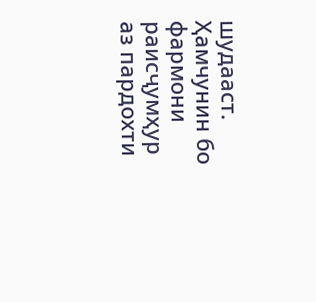шудааст. Ҳамчунин бо фармони раисҷумҳур аз пардохти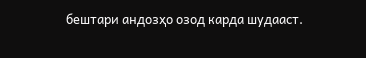бештари андозҳо озод карда шудааст.